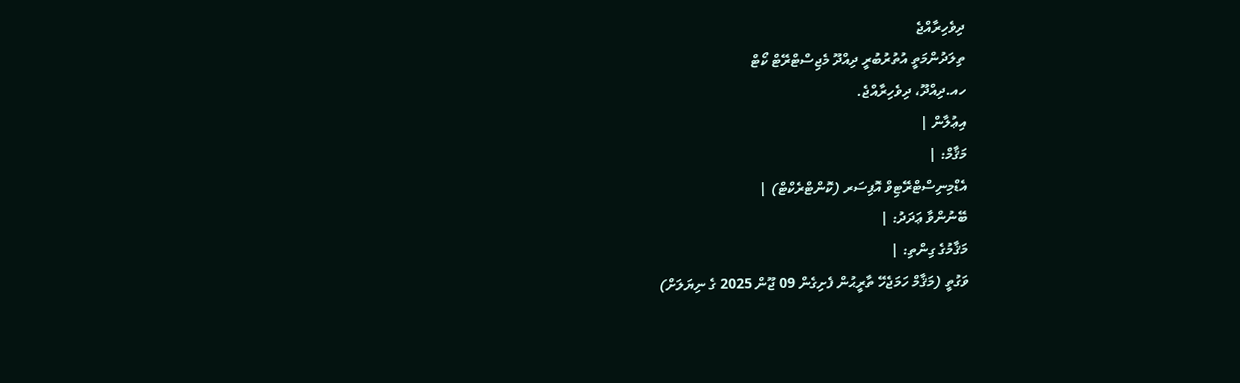ދިވެހިރާއްޖެ
ތިލަދުންމަތީ އުތުރުބުރީ ދިއްދޫ މެޖިސްޓްރޭޓް ކޯޓް
ހއ.ދިއްދޫ، ދިވެހިރާއްޖެ.
އިޢުލާން |
މަޤާމް: |
އެޑްމިނިސްޓްރޭޓިވް އޮފިސަރ (ކޮންޓްރެކްޓް) |
ބޭނުންވާ ޢަދަދު: |
މަޤާމުގެ ގިންތި: |
ވަގުތީ (މަޤާމް ހަމަޖެހޭ ތާރީޙުން ފެށިގެން 09 ޖޫން 2025 ގެ ނިޔަލަށް)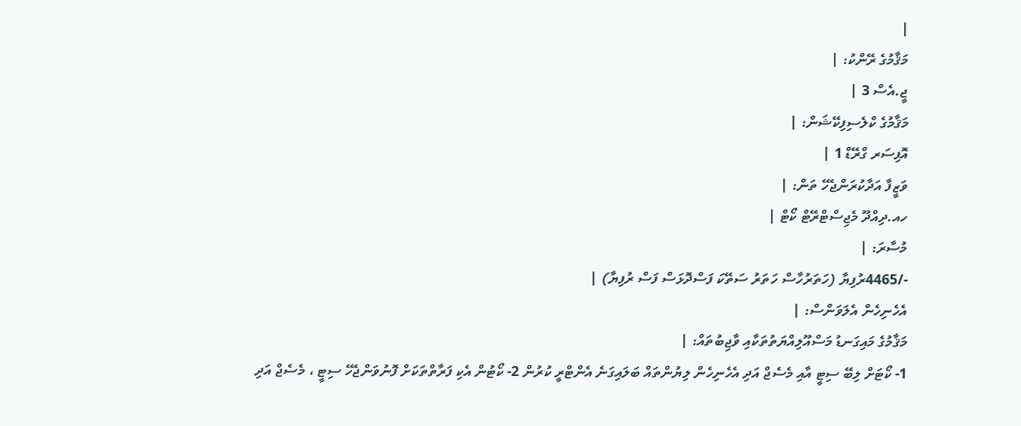|
މަޤާމުގެ ރޭންކު: |
ޖީ.އެސް 3 |
މަޤާމުގެ ކްލެސިފިކޭޝަން: |
އޮފިސަރ ގްރޭޑް 1 |
ވަޒީފާ އަދާކުރަންޖެހޭ ތަން: |
ހއ.ދިއްދޫ މެޖިސްޓްރޭޓް ކޯޓް |
މުސާރަ: |
-/4465ރުފިޔާ (ހަތަރުހާސް ހަތަރު ސަތޭކަ ފަސްދޮޅަސް ފަސް ރުފިޔާ) |
އެހެނިހެން އެލަވަންސް: |
މަޤާމުގެ މައިގަނޑު މަސްއޫލިއްޔަތުތަކާއި ވާޖިބުތައް: |
1- ކޯޓަށް ލިބޭ ސިޓީ އާއި މެސެޖް އަދި އެހެނިހެން ލިޔުންތައް ބަލައިގަނެ އެންޓްރީ ކުރުން 2- ކޯޓުން އެކި ފަރާތްތަކަށް ފޮނުވަންޖެހޭ ސިޓީ ، މެސެޖް އަދި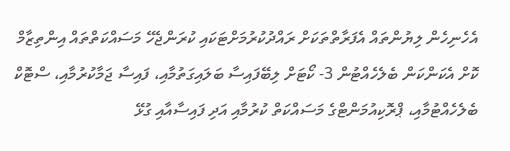އެހެނިހެން ލިޔުންތައް އެފަރާތްތަކަށް ރައްދުކުރުމަށްޓަކައި ކުރަންޖެހޭ މަސައްކަތްތައް އިންތިޒާމް ކޮށް އެކަންކަން ބެލެހެއްޓުން 3- ކޯޓަށް ލިބޭފައިސާ ބަލައިގަތުމާއި، ފައިސާ ޖަމާކުރުމާއި، ސްޓޮކް ބެލެހެއްޓުމާއި، ޕްރޮކިއުމަންޓްގެ މަސައްކަތް ކުރުމާއި އަދި ފައިސާއާއި ގުޅޭ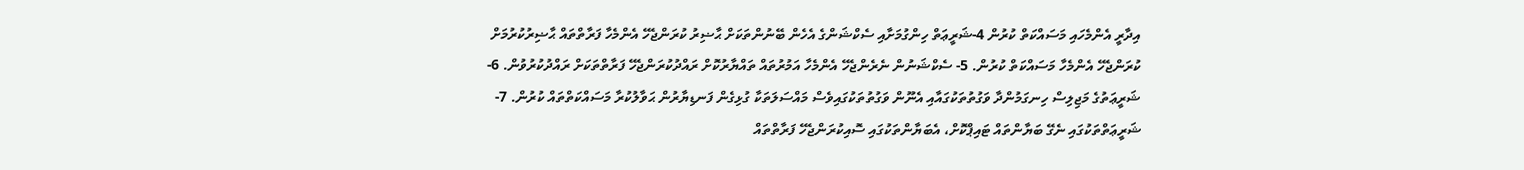އިދާރީ އެންމެހައި މަސައްކަތް ކުރުން 4-ޝަރީޢަތް ހިންގުމަށާއި ސެކްޝަންގެ އެހެން ބޭނުންތަކަށް ޙާޟިރު ކުރަންޖެހޭ އެންމެހާ ފަރާތްތައް ޙާޟިރުކުރުމަށް ކުރަންޖެހޭ އެންމެހާ މަސައްކަތް ކުރުން. 5- ސެކްޝަނުން ނެރެންޖެހޭ އެންމެހާ އަމުރުތައް ތައްޔާރުކޮށް ރައްދުކުރަންޖެހޭ ފަރާތްތަކަށް ރައްދުކުރުވުން. 6- ޝަރީޢަތުގެ މަޖިލިސް ހިނގަމުންދާ ވަގުތުތަކުގައާއި އެނޫން ވަގުތުތަކުގައިވެސް މައްސަލަތަކާ ގުޅިގެން ފަނޑިޔާރުން ޙަވާލުކުރާ މަސައްކަތްތައް ކުރުން. 7- ޝަރީޢަތްތަކުގައި ނެގޭ ބަޔާންތައް ޓައިޕްކޮށް، އެބަޔާންތަކުގައި ސޮއިކުރަންޖެހޭ ފަރާތްތައް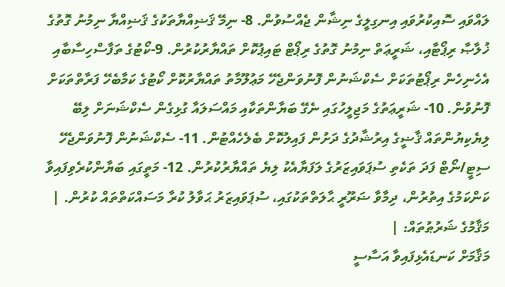ލައްވައި ސޮއިކުރުވައި އިނގިލީގެ ނިޝާން ޖެއްސުވުން. 8- ނިމޭ ޤަޟިއްޔާތަކުގެ ޤަޟިއްޔާ ނިމުނު ގޮތުގެ ޚުލާޞާ ރިޕޯޓާއި، ޝަރީޢަތް ނިމުނު ގޮތުގެ ރިޕޯޓް ޓައިޕުކޮށް ތައްޔާރުކުރުން. 9-ކޯޓުގެ ތަފާސްހިސާބާއި އެހެނިހެން ރިޕޯޓުތަކަށް ސެކްޝަނުން ފޮނުވަންޖެހޭ މަޢުލޫމާތު ތައްޔާރުކޮށް ކޯޓުގެ ކަމާބެހޭ ފަރާތްތަކަށް ފޮނުވުން. 10- ޝަރީޢަތުގެ މަޖިލީހުގައި ނެގޭ ބަޔާންތަކާއި މައްސަލައާ ގުޅިގެން ސެކްޝަނަށް ލިބޭ ލިޔެކިޔުންތައް ޤާޟީގެ އިރުޝާދުގެ ދަށުން ފައިލުކޮށް ބެލެހެއްޓުން. 11- ސެކްޝަނުން ފޮނުވަންޖެހޭ ސިޓީ/ނޯޓް ފަދަ ތަކެތި ސުޕަވައިޒަރުގެ ލަފަޔާއެކު ލިޔެ ތައްޔާރުކުރުން. 12- މަތީގައި ބަޔާންކުރެވިފައިވާ ކަންކަމުގެ އިތުރުން، ދިމާވާ ޟަރޫރީ ޙާލަތްތަކުގައި، ސުޕަވައިޒަރު ޙަވާލު ކުރާ މަސައްކަތްތައް ކުރުން. |
މަޤާމުގެ ޝަރުޠުތައް: |
މަޤާމަށް ކަނޑައެޅިފައިވާ އަސާސީ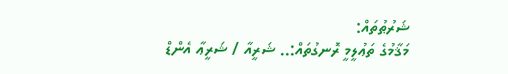ޝަރުޠުތައް:
މަޤާމުގެ ތަޢުލީމީ ރޮނގުތައް:.. ޝަރީއާ / ޝަރީޢާ އެންޑް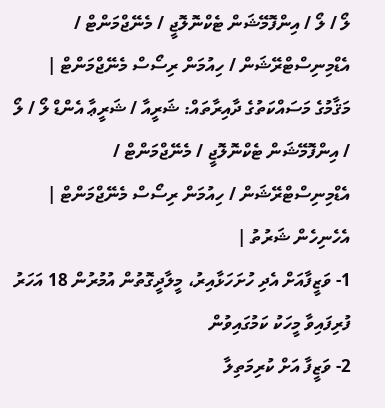ލޯ / ލޯ / އިންފޮމޭޝަން ޓެކްނޮލޮޖީ / މެނޭޖްމަންޓް / އެޑްމިނިސްޓްރޭޝަން / ހިއުމަން ރިސޯސް މެނޭޖްމަންޓް |
މަޤާމުގެ މަސައްކަތުގެ ދާއިރާތައް: ޝަރީއާ / ޝަރީޢާ އެންޑް ލޯ / ލޯ / އިންފޮމޭޝަން ޓެކްނޮލޮޖީ / މެނޭޖްމަންޓް / އެޑްމިނިސްޓްރޭޝަން / ހިއުމަން ރިސޯސް މެނޭޖްމަންޓް |
އެހެނިހެން ޝަރުތު |
1- ވަޒީފާއަށް އެދި ހުށަހަޅާއިރު، މީލާދީގޮތުން އުމުރުން 18 އަހަރު ފުރިފައިވާ މީހަކު ކަމުގައިވުން
2- ވަޒީފާ އަށް ކުރިމަތިލާ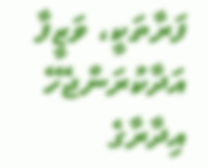ފަރާތަކީ، ވަޒީފާ އަދާކުރަންޖެހޭ އިދާރާގެ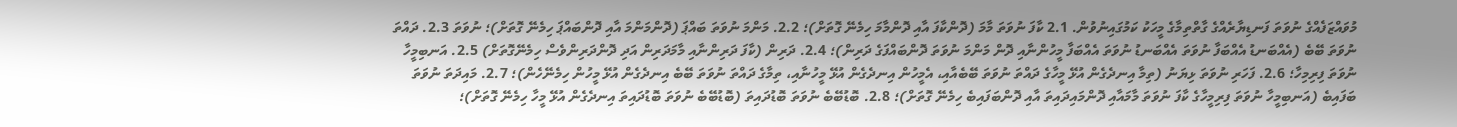މުވައްޒަފެއްގެ ނުވަތަ ފަނޑިޔާރެއްގެ ގާތްތިމާގެ މީހަކު ކަމުގައިނުވުން. 2.1 ކާފަ ނުވަތަ މާމަ (ދޮންކާފަ އާއި ދޮންމާމަ ހިމެނޭ ގޮތަށް)؛ 2.2. މަންމަ ނުވަތަ ބައްޕަ (ދޮންމަންމަ އާއި ދޮންބައްޕަ ހިމެނޭ ގޮތަށް)؛ ނުވަތަ 2.3. ދައްތަ ނުވަތަ ބޭބެ (އެއްބަނޑު އެއްބަފާ ނުވަތަ އެއްބަނޑު ނުވަތަ އެއްބަފާ މީހުންނާއި ދޮން މަންމަ ނުވަތަ ދޮންބައްފަގެ ދަރިން)؛ 2.4. ދަރިން (ކާފަ ދަރިންނާއި މާމަދަރިން އަދި ދޮންދަރިންވެސް ހިމެނޭގޮތަށް) 2.5. އަނބިމީހާ ނުވަތަ ފިރިމިހާ؛ 2.6. ފަހަރި ނުވަތަ ޅިޔަނު (ތިމާ އިނދެގެން އުޅޭ މީހާގެ ދައްތަ ނުވަތަ ބޭބެއާއި، އެމީހުން އިނދެގެން އުޅޭ މީހުނާއި، ތިމާގެ ދައްތަ ނުވަތަ ބޭބެ އިނދެގެން އުޅޭ މީހުން ހިމެނޭހެން)؛ 2.7. މައިދަތަ ނުވަތަ ބަފައިބެ (އަނބިމީހާ ނުވަތަ ފިރިމީހާގެ ކާފަ ނުވަތަ މާމައާއި ދޮންމައިދައިތަ އާއި ދޮންބަފައިބެ ހިމެނޭ ގޮތަށް)؛ 2.8. ބޮޑުބޭބެ ނުވަތަ ބޮޑުދައިތަ (ބޮޑުބޭބެ ނުވަތަ ބޮޑުދައިތަ އިނދެގެން އުޅޭ މީހާ ހިމެނޭ ގޮތަށް)؛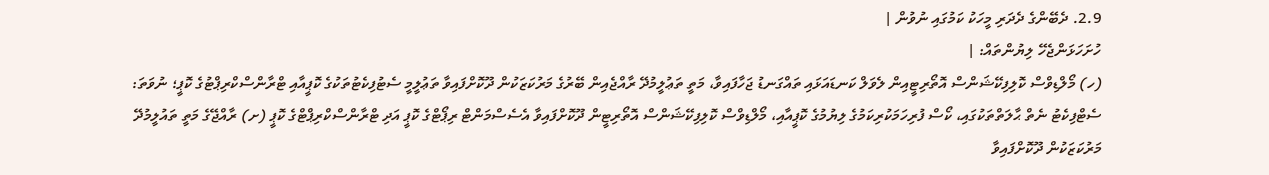2.9. ދެބޭންގެ ދެދަރި މީހަކު ކަމުގައި ނުވުން |
ހުށަހަޅަންޖެހޭ ލިޔުންތައް: |
(ހ) މޯލްޑިވްސް ކޮލިފިކޭޝަންސް އޮތޯރިޓީއިން ލެވަލް ކަނޑައަޅައި ތައްގަނޑު ޖަހާފައިވާ، މަތީ ތަޢުލީމުދޭ ރާއްޖެއިން ބޭރުގެ މަރުކަޒަކުން ދޫކޮށްފައިވާ ތަޢުލީމީ ސެޓުފިކެޓުތަކުގެ ކޮޕީއާއި ޓްރާންސްކްރިޕްޓުގެ ކޮޕީ؛ ނުވަތަ: ސެޓްފިކެޓު ނެތް ޙާލަތްތަކުގައި، ކޯސް ފުރިހަމަކުރިކަމުގެ ލިޔުމުގެ ކޮޕީއާއި، މޯލްޑިވްސް ކޮލިފިކޭޝަންސް އޮތޯރިޓީން ދޫކޮށްފައިވާ އެސެސްމަންޓް ރިޕޯޓްގެ ކޮޕީ އަދި ޓްރާންސްކްރިޕްޓްގެ ކޮޕީ (ށ) ރާއްޖޭގެ މަތީ ތައުލީމުދޭ މަރުކަޒަކުން ދޫކޮށްފައިވާ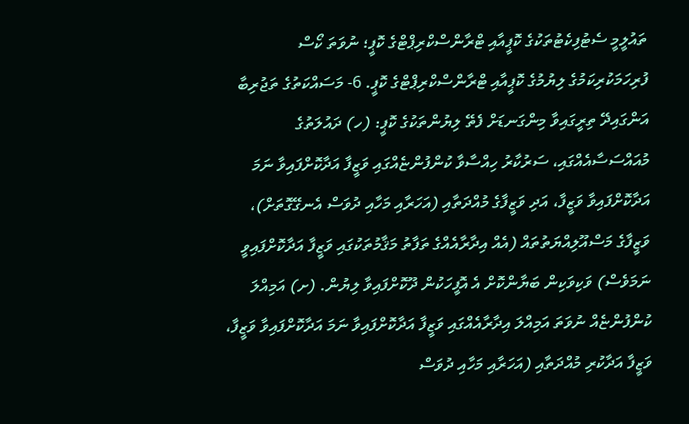ތައުލީމީ ސެޓުފިކެޓުތަކުގެ ކޮޕީއާއި ޓްރާންސްކްރިޕްޓްގެ ކޮޕީ؛ ނުވަތަ ކޯސް ފުރިހަމަކުރިކަމުގެ ލިޔުމުގެ ކޮޕީއާއި ޓްރާންސްކްރިޕްޓްގެ ކޮޕީ. 6- މަސައްކަތުގެ ތަޖުރިބާ އަންގައިދޭ ތިރީގައިވާ މިންގަނޑަށް ފެތޭ ލިޔުންތަކުގެ ކޮޕީ: (ހ) ދައުލަތުގެ މުއައްސަސާއެއްގައި، ސަރުކާރު ހިއްސާވާ ކުންފުންޏެއްގައި ވަޒީފާ އަދާކޮށްފައިވާ ނަމަ އަދާކޮށްފައިވާ ވަޒީފާ، އަދި ވަޒީފާގެ މުއްދަތާއި (އަހަރާއި މަހާއި ދުވަސް އެނގޭގޮތަށް)، ވަޒީފާގެ މަސްއޫލިއްޔަތުތައް (އެއް އިދާރާއެއްގެ ތަފާތު މަޤާމުތަކުގައި ވަޒީފާ އަދާކޮށްފައިވީ ނަމަވެސް) ވަކިވަކިން ބަޔާންކޮށް އެ އޮފީހަކުން ދޫކޮށްފައިވާ ލިޔުން. (ށ) އަމިއްލަ ކުންފުންޏެއް ނުވަތަ އަމިއްލަ އިދާރާއެއްގައި ވަޒީފާ އަދާކޮށްފައިވާ ނަމަ އަދާކޮށްފައިވާ ވަޒީފާ، ވަޒީފާ އަދާކުރި މުއްދަތާއި (އަހަރާއި މަހާއި ދުވަސް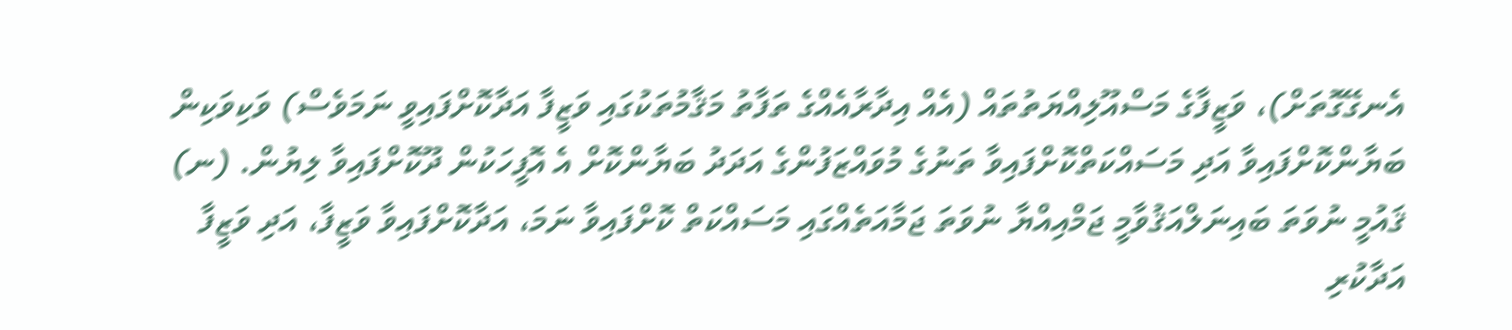އެނގޭގޮތަށް)، ވަޒީފާގެ މަސްއޫލިއްޔަތުތައް (އެއް އިދާރާއެއްގެ ތަފާތު މަޤާމުތަކުގައި ވަޒީފާ އަދާކޮށްފައިވީ ނަމަވެސް) ވަކިވަކިން ބަޔާންކޮށްފައިވާ އަދި މަސައްކަތްކޮށްފައިވާ ތަނުގެ މުވައްޒަފުންގެ އަދަދު ބަޔާންކޮށް އެ އޮފީހަކުން ދޫކޮށްފައިވާ ލިޔުން. (ނ) ޤައުމީ ނުވަތަ ބައިނަލްއަޤުވާމީ ޖަމްއިއްޔާ ނުވަތަ ޖަމާއަތެއްގައި މަސައްކަތް ކޮށްފައިވާ ނަމަ، އަދާކޮށްފައިވާ ވަޒީފާ، އަދި ވަޒީފާ އަދާކުރި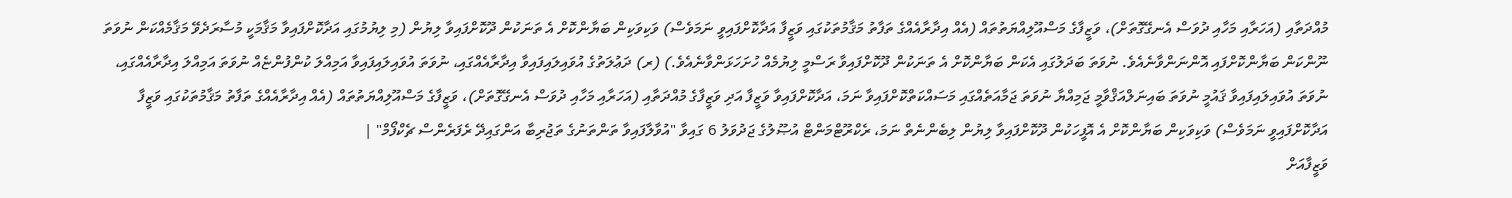މުއްދަތާއި (އަހަރާއި މަހާއި ދުވަސް އެނގޭގޮތަށް)، ވަޒީފާގެ މަސްއޫލިއްޔަތުތައް (އެއް އިދާރާއެއްގެ ތަފާތު މަޤާމުތަކުގައި ވަޒީފާ އަދާކޮށްފައިވީ ނަމަވެސް) ވަކިވަކިން ބަޔާންކޮށް އެ ތަނަކުން ދޫކޮށްފައިވާ ލިޔުން (މި ލިޔުމުގައި އަދާކޮށްފައިވާ މަޤާމަކީ މުސާރަދެވޭ މަޤާމެއްކަން ނުވަތަ ނޫންކަން ބަޔާންކޮށްފައި އޮންނަންވާނެއެވެ. ނުވަތަ ބަދަލުގައި އެކަން ބަޔާންކޮށް އެ ތަނަކުން ދޫކޮށްފައިވާ ރަސްމީ ލިޔުމެއް ހުށަހަޅަންވާނެއެވެ.) (ރ) ދަޢުލަތުގެ އުވައިލައިފައިވާ އިދާރާއެއްގައި، ނުވަތަ އުވައިލައިފައިވާ އަމިއްލަ ކުންފުންޏެއް ނުވަތަ އަމިއްލަ އިދާރާއެއްގައި، ނުވަތަ އުވައިލައިފައިވާ ޤައުމީ ނުވަތަ ބައިނަލްއަޤްވާމީ ޖަމިއްޔާ ނުވަތަ ޖަމާއަތެއްގައި މަސައްކަތްކޮށްފައިވާ ނަމަ، އަދާކޮށްފައިވާ ވަޒީފާ އަދި ވަޒީފާގެ މުއްދަތާއި (އަހަރާއި މަހާއި ދުވަސް އެނގޭގޮތަށް)، ވަޒީފާގެ މަސްއޫލިއްޔަތުތައް (އެއް އިދާރާއެއްގެ ތަފާތު މަޤާމުތަކުގައި ވަޒީފާ އަދާކޮށްފައިވީ ނަމަވެސް) ވަކިވަކިން ބަޔާންކޮށް އެ އޮފީހަކުން ދޫކޮށްފައިވާ ލިޔުން ލިބެންނެތް ނަމަ، ރެކްރޫޓްމަންޓް އުޞޫލުގެ ޖަދުވަލު 6 ގައިވާ "އުވާލާފައިވާ ތަންތަނުގެ ތަޖުރިބާ އަންގައިދޭ ރެފަރެންސް ޗެކްފޯމް" |
ވަޒީފާއަށް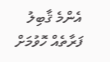އެންމެ ޤާބިލު ފަރާތެއް ހޮވުމަށް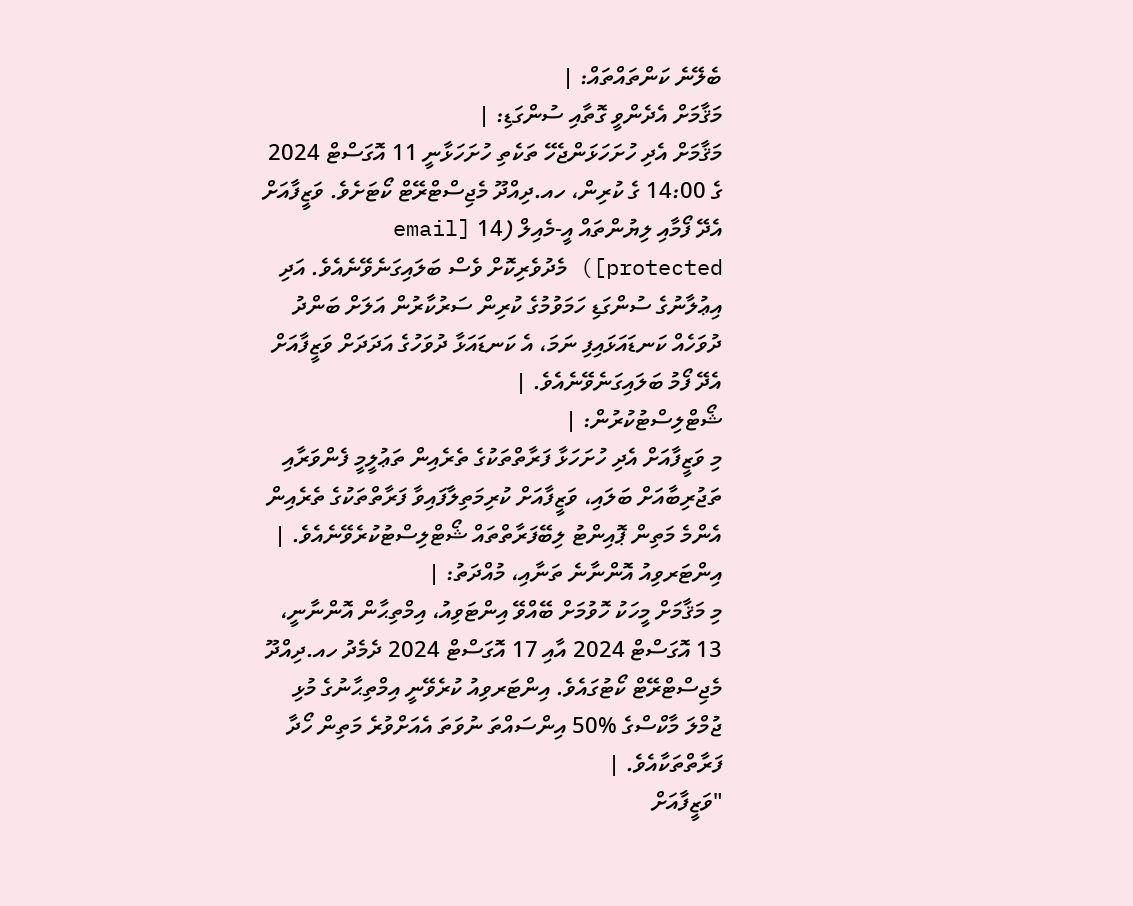ބެލޭނެ ކަންތައްތައް: |
މަޤާމަށް އެދެންވީ ގޮތާއި ސުންގަޑި: |
މަޤާމަށް އެދި ހުށަހަޅަންޖެހޭ ތަކެތި ހުށަހަޅާނީ 11 އޮގަސްޓް 2024 ގެ 14:00 ގެ ކުރިން، ހއ.ދިއްދޫ މެޖިސްޓްރޭޓް ކޯޓަށެވެ. ވަޒީފާއަށް އެދޭ ފޯމާއި ލިޔުންތައް އީ-މެއިލް (14 [email protected]) މެދުވެރިކޮށް ވެސް ބަލައިގަނެވޭނެއެވެ. އަދި އިޢުލާނުގެ ސުންގަޑި ހަމަވުމުގެ ކުރިން ސަރުކާރުން އަލަށް ބަންދު ދުވަހެއް ކަނޑައަޅައިފި ނަމަ، އެ ކަނޑައަޅާ ދުވަހުގެ އަދަދަށް ވަޒީފާއަށް އެދޭ ފޯމު ބަލައިގަނެވޭނެއެވެ. |
ޝޯޓްލިސްޓުކުރުން: |
މި ވަޒީފާއަށް އެދި ހުށަހަޅާ ފަރާތްތަކުގެ ތެރެއިން ތަޢުލީމީ ފެންވަރާއި ތަޖުރިބާއަށް ބަލައި، ވަޒީފާއަށް ކުރިމަތިލާފައިވާ ފަރާތްތަކުގެ ތެރެއިން އެންމެ މަތިން ޕޮއިންޓު ލިބޭފަރާތްތައް ޝޯޓްލިސްޓުކުރެވޭނެއެވެ. |
އިންޓަރވިއު އޮންނާނެ ތަނާއި، މުއްދަތު: |
މި މަޤާމަށް މީހަކު ހޮވުމަށް ބޭއްވޭ އިންޓަވިއު، އިމްތިޙާން އޮންނާނީ، 13 އޮގަސްޓް 2024 އާއި 17 އޮގަސްޓް 2024 ދެމެދު ހއ.ދިއްދޫ މެޖިސްޓްރޭޓް ކޯޓުގައެވެ. އިންޓަރވިއު ކުރެވޭނީ އިމްތިޙާނުގެ މުޅި ޖުމްލަ މާކްސްގެ %50 އިންސައްތަ ނުވަތަ އެއަށްވުރެ މަތިން ހޯދާ ފަރާތްތަކާއެވެ. |
"ވަޒީފާއަށް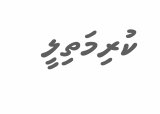ކުރިމަތިލީ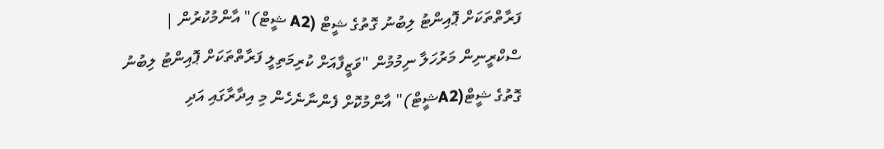ފަރާތްތަކަށް ޕޮއިންޓު ލިބުނު ގޮތުގެ ޝީޓް (A2 ޝީޓް)" އާންމުކުރުން |
ސްކްރީނިން މަރުހަލާ ނިމުމުން "ވަޒީފާއަށް ކުރިމަތިލީ ފަރާތްތަކަށް ޕޮއިންޓު ލިބުނު ގޮތުގެ ޝީޓް(A2ޝީޓް)" އާންމުކޮށް ފެންނާނެހެން މި އިދާރާގައި އަދި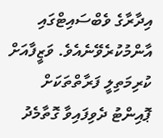އިދާރާގެ ވެބްސައިޓްގައި އާންމުކުރެވޭނެއެވެ. ވަޒީފާއަށް ކުރިމަތިލީ ފަރާތްތަކަށް ޕޮއިންޓު ދެވިފައިވާ ގޮތާމެދު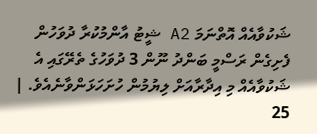ޝަކުވާއެއް އޮތްނަމަ A2 ޝީޓު އާންމުކުރާ ދުވަހުން ފެށިގެން ރަސްމީ ބަންދު ނޫން 3 ދުވަހުގެ ތެރޭގައި އެ ޝަކުވާއެއް މި އިދާރާއަށް ލިޔުމުން ހުށަހަޅަންވާނެއެވެ. |
25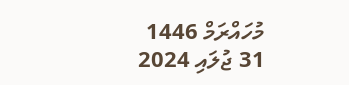މުހައްރަމް 1446
31 ޖުލައި 2024